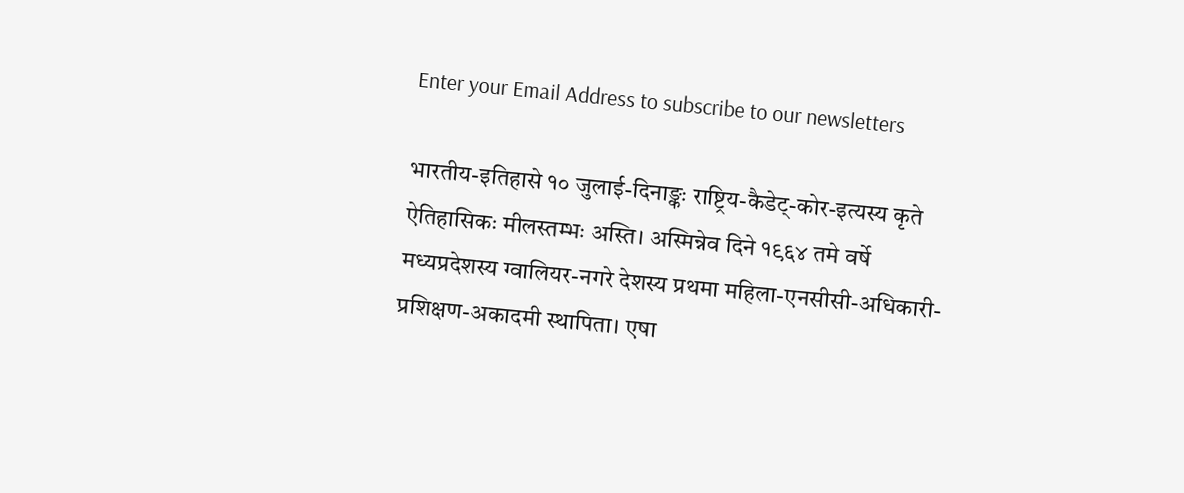Enter your Email Address to subscribe to our newsletters

भारतीय-इतिहासे १० जुलाई-दिनाङ्कः राष्ट्रिय-कैडेट्-कोर-इत्यस्य कृते ऐतिहासिकः मीलस्तम्भः अस्ति। अस्मिन्नेव दिने १९६४ तमे वर्षे मध्यप्रदेशस्य ग्वालियर-नगरे देशस्य प्रथमा महिला-एनसीसी-अधिकारी-प्रशिक्षण-अकादमी स्थापिता। एषा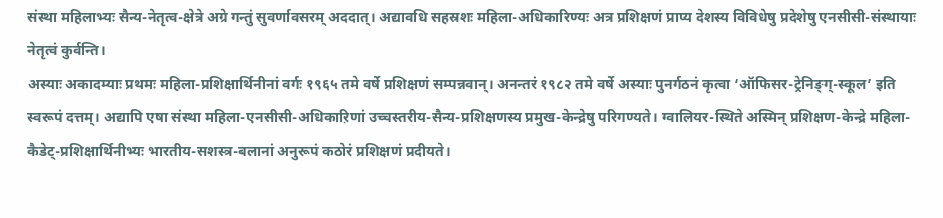संस्था महिलाभ्यः सैन्य-नेतृत्व-क्षेत्रे अग्रे गन्तुं सुवर्णावसरम् अददात्। अद्यावधि सहस्रशः महिला-अधिकारिण्यः अत्र प्रशिक्षणं प्राप्य देशस्य विविधेषु प्रदेशेषु एनसीसी-संस्थायाः नेतृत्वं कुर्वन्ति।
अस्याः अकादम्याः प्रथमः महिला-प्रशिक्षार्थिनीनां वर्गः १९६५ तमे वर्षे प्रशिक्षणं सम्पन्नवान्। अनन्तरं १९८२ तमे वर्षे अस्याः पुनर्गठनं कृत्वा ‘ऑफिसर-ट्रेनिङ्ग्-स्कूल’ इति स्वरूपं दत्तम्। अद्यापि एषा संस्था महिला-एनसीसी-अधिकाऱिणां उच्चस्तरीय-सैन्य-प्रशिक्षणस्य प्रमुख-केन्द्रेषु परिगण्यते। ग्वालियर-स्थिते अस्मिन् प्रशिक्षण-केन्द्रे महिला-कैडेट्-प्रशिक्षार्थिनीभ्यः भारतीय-सशस्त्र-बलानां अनुरूपं कठोरं प्रशिक्षणं प्रदीयते।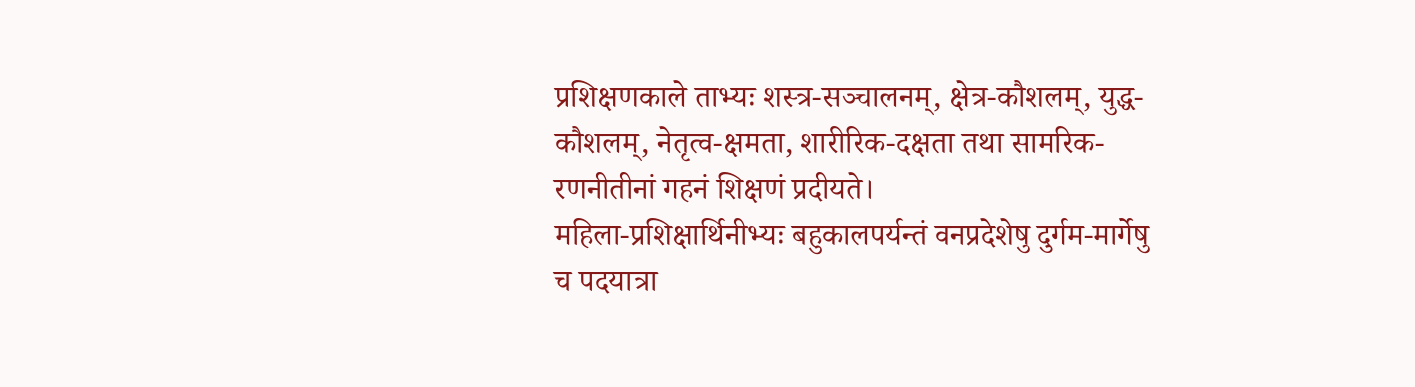प्रशिक्षणकाले ताभ्यः शस्त्र-सञ्चालनम्, क्षेत्र-कौशलम्, युद्ध-कौशलम्, नेतृत्व-क्षमता, शारीरिक-दक्षता तथा सामरिक-रणनीतीनां गहनं शिक्षणं प्रदीयते।
महिला-प्रशिक्षार्थिनीभ्यः बहुकालपर्यन्तं वनप्रदेशेषु दुर्गम-मार्गेषु च पदयात्रा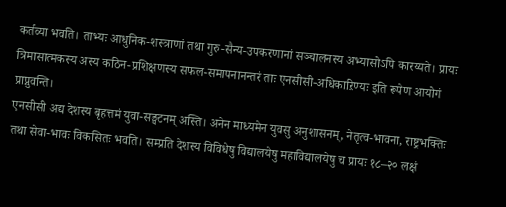कर्तव्या भवति। ताभ्यः आधुनिक-शस्त्राणां तथा गुरु-सैन्य-उपकरणानां सञ्चालनस्य अभ्यासोऽपि कारय्यते। प्रायः त्रिमासात्मकस्य अस्य कठिन-प्रशिक्षणस्य सफल-समापनानन्तरं ताः एनसीसी-अधिकाऱिण्यः इति रूपेण आयोगं प्राप्नुवन्ति।
एनसीसी अद्य देशस्य बृहत्तमं युवा-सङ्घटनम् अस्ति। अनेन माध्यमेन युवसु अनुशासनम्, नेतृत्व-भावना, राष्ट्रभक्तिः तथा सेवा-भावः विकसितः भवति। सम्प्रति देशस्य विविधेषु विद्यालयेषु महाविद्यालयेषु च प्रायः १८–२० लक्षं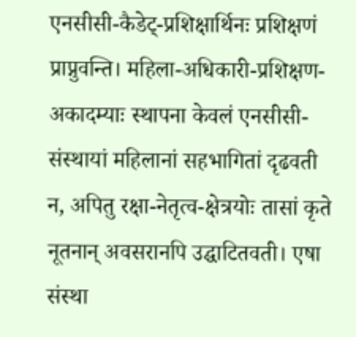एनसीसी-कैडेट्-प्रशिक्षार्थिनः प्रशिक्षणं प्राप्नुवन्ति। महिला-अधिकारी-प्रशिक्षण-अकादम्याः स्थापना केवलं एनसीसी-संस्थायां महिलानां सहभागितां दृढवती न, अपितु रक्षा-नेतृत्व-क्षेत्रयोः तासां कृते नूतनान् अवसरानपि उद्घाटितवती। एषा संस्था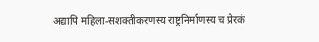अद्यापि महिला-सशक्तीकरणस्य राष्ट्रनिर्माणस्य च प्रेरकं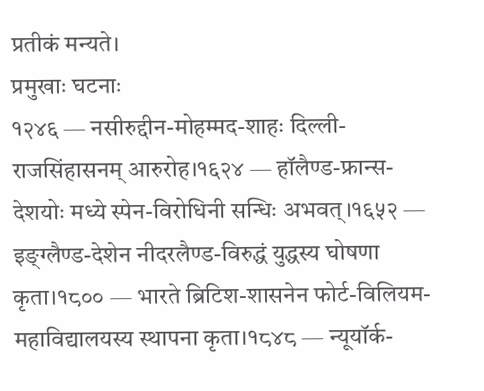प्रतीकं मन्यते।
प्रमुखाः घटनाः
१२४६ — नसीरुद्दीन-मोहम्मद-शाहः दिल्ली-राजसिंहासनम् आरुरोह।१६२४ — हॉलैण्ड-फ्रान्स-देशयोः मध्ये स्पेन-विरोधिनी सन्धिः अभवत्।१६५२ — इङ्ग्लैण्ड-देशेन नीदरलैण्ड-विरुद्धं युद्धस्य घोषणा कृता।१८०० — भारते ब्रिटिश-शासनेन फोर्ट-विलियम-महाविद्यालयस्य स्थापना कृता।१८४८ — न्यूयॉर्क-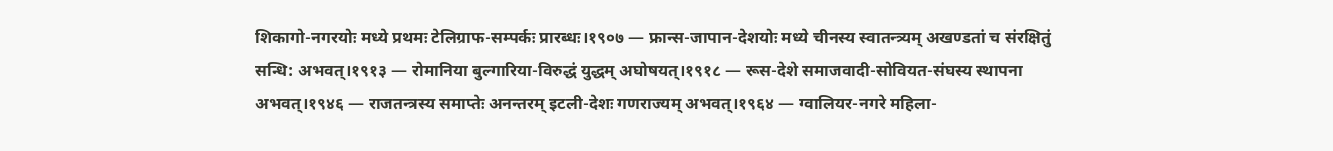शिकागो-नगरयोः मध्ये प्रथमः टेलिग्राफ-सम्पर्कः प्रारब्धः।१९०७ — फ्रान्स-जापान-देशयोः मध्ये चीनस्य स्वातन्त्र्यम् अखण्डतां च संरक्षितुं सन्धि: अभवत्।१९१३ — रोमानिया बुल्गारिया-विरुद्धं युद्धम् अघोषयत्।१९१८ — रूस-देशे समाजवादी-सोवियत-संघस्य स्थापना अभवत्।१९४६ — राजतन्त्रस्य समाप्तेः अनन्तरम् इटली-देशः गणराज्यम् अभवत्।१९६४ — ग्वालियर-नगरे महिला-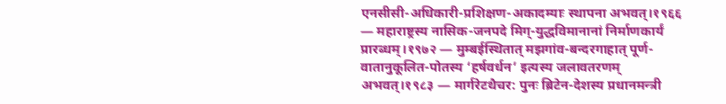एनसीसी-अधिकारी-प्रशिक्षण-अकादम्याः स्थापना अभवत्।१९६६ — महाराष्ट्रस्य नासिक-जनपदे मिग्-युद्धविमानानां निर्माणकार्यं प्रारब्धम्।१९७२ — मुम्बईस्थितात् मझगांव-बन्दरगाहात् पूर्ण-वातानुकूलित-पोतस्य ‘हर्षवर्धन’ इत्यस्य जलावतरणम् अभवत्।१९८३ — मार्गरेटथैचर: पुनः ब्रिटेन-देशस्य प्रधानमन्त्री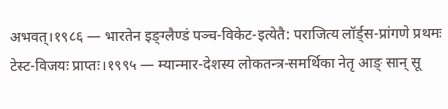अभवत्।१९८६ — भारतेन इङ्ग्लैण्डं पञ्च-विकेट-इत्येतै: पराजित्य लॉर्ड्स-प्रांगणे प्रथमः टेस्ट-विजयः प्राप्तः।१९९५ — म्यान्मार-देशस्य लोकतन्त्र-समर्थिका नेतृ आङ् सान् सू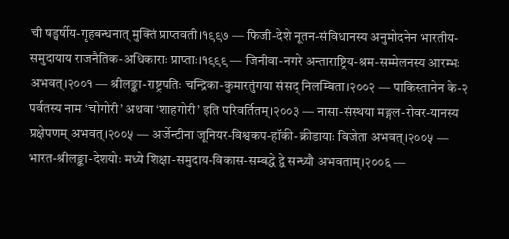ची षड्वर्षीय-गृहबन्धनात् मुक्तिं प्राप्तवती।१९९७ — फिजी-देशे नूतन-संविधानस्य अनुमोदनेन भारतीय-समुदायाय राजनैतिक-अधिकाराः प्राप्ताः।१९९९ — जिनीवा-नगरे अन्ताराष्ट्रिय-श्रम-सम्मेलनस्य आरम्भः अभवत्।२००१ — श्रीलङ्का-राष्ट्रपतिः चन्द्रिका-कुमारतुंगया संसद् निलम्बिता।२००२ — पाकिस्तानेन के-२ पर्वतस्य नाम ‘चोगोरी’ अथवा ‘शाहगोरी’ इति परिवर्तितम्।२००३ — नासा-संस्थया मङ्गल-रोवर-यानस्य प्रक्षेपणम् अभवत्।२००५ — अर्जेन्टीना जूनियर-विश्वकप-हॉकी-क्रीडायाः विजेता अभवत्।२००५ — भारत-श्रीलङ्का-देशयोः मध्ये शिक्षा-समुदाय-विकास-सम्बद्धे द्वे सन्ध्यौ अभवताम्।२००६ —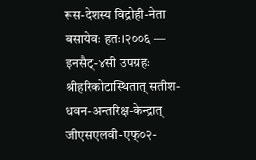रूस-देशस्य विद्रोही-नेता बसायेवः हतः।२००६ — इनसैट्-४सी उपग्रहः श्रीहरिकोटास्थितात् सतीश-धवन-अन्तरिक्ष-केन्द्रात् जीएसएलवी-एफ्०२-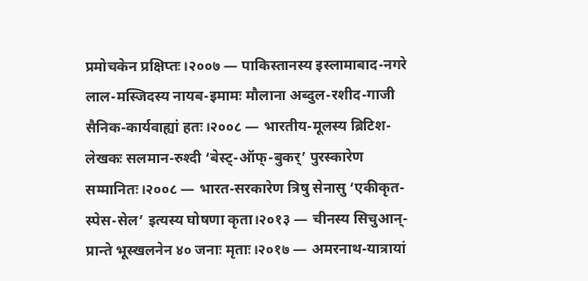प्रमोचकेन प्रक्षिप्तः।२००७ — पाकिस्तानस्य इस्लामाबाद-नगरे लाल-मस्जिदस्य नायब-इमामः मौलाना अब्दुल-रशीद-गाजी सैनिक-कार्यवाह्यां हतः।२००८ — भारतीय-मूलस्य ब्रिटिश-लेखकः सलमान-रुश्दी ‘बेस्ट्-ऑफ्-बुकर्’ पुरस्कारेण सम्मानितः।२००८ — भारत-सरकारेण त्रिषु सेनासु ‘एकीकृत-स्पेस-सेल’ इत्यस्य घोषणा कृता।२०१३ — चीनस्य सिचुआन्-प्रान्ते भूस्खलनेन ४० जनाः मृताः।२०१७ — अमरनाथ-यात्रायां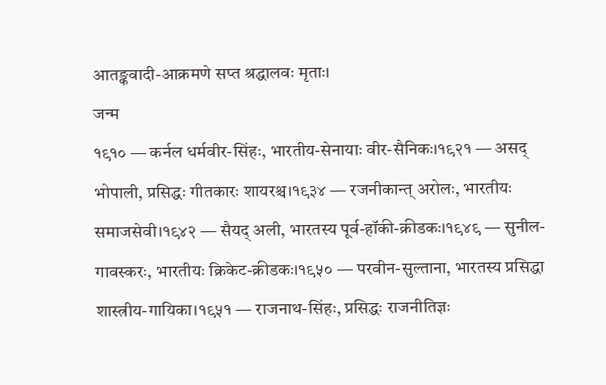आतङ्कवादी-आक्रमणे सप्त श्रद्धालवः मृताः।
जन्म
१९१० — कर्नल धर्मवीर-सिंहः, भारतीय-सेनायाः वीर-सैनिकः।१९२१ — असद् भोपाली, प्रसिद्धः गीतकारः शायरश्च।१९३४ — रजनीकान्त् अरोलः, भारतीयः समाजसेवी।१९४२ — सैयद् अली, भारतस्य पूर्व-हॉकी-क्रीडकः।१९४९ — सुनील-गावस्करः, भारतीयः क्रिकेट-क्रीडकः।१९५० — परवीन-सुल्ताना, भारतस्य प्रसिद्धा शास्त्रीय-गायिका।१९५१ — राजनाथ-सिंहः, प्रसिद्धः राजनीतिज्ञः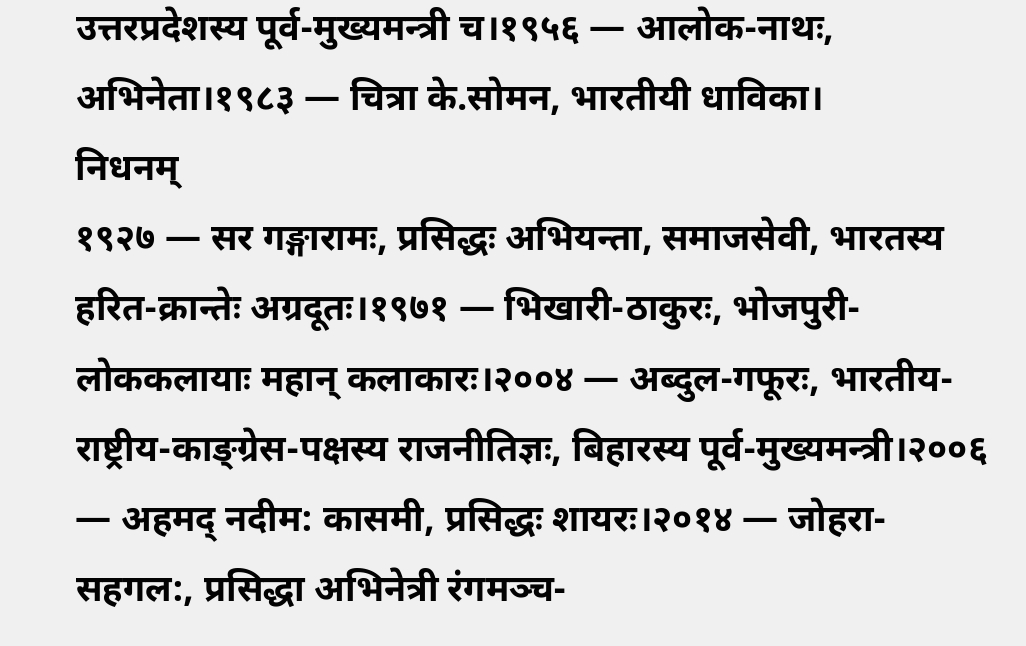उत्तरप्रदेशस्य पूर्व-मुख्यमन्त्री च।१९५६ — आलोक-नाथः, अभिनेता।१९८३ — चित्रा के.सोमन, भारतीयी धाविका।
निधनम्
१९२७ — सर गङ्गारामः, प्रसिद्धः अभियन्ता, समाजसेवी, भारतस्य हरित-क्रान्तेः अग्रदूतः।१९७१ — भिखारी-ठाकुरः, भोजपुरी-लोककलायाः महान् कलाकारः।२००४ — अब्दुल-गफूरः, भारतीय-राष्ट्रीय-काङ्ग्रेस-पक्षस्य राजनीतिज्ञः, बिहारस्य पूर्व-मुख्यमन्त्री।२००६ — अहमद् नदीम: कासमी, प्रसिद्धः शायरः।२०१४ — जोहरा-सहगल:, प्रसिद्धा अभिनेत्री रंगमञ्च-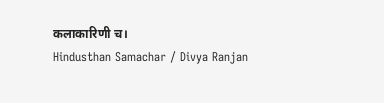कलाकारिणी च।
Hindusthan Samachar / Divya Ranjan